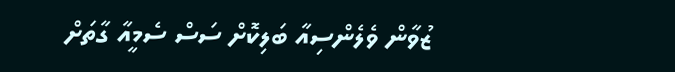ޒުވާން ވެލެންސިއާ ބަލިކޮށް ސަސް ސެމީއާ ގާތަށް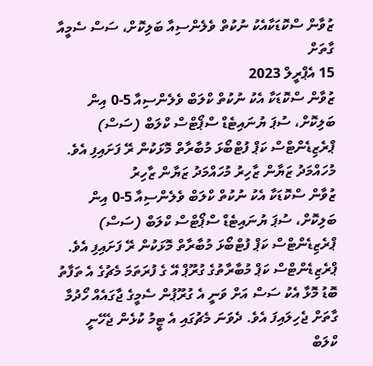ޒުވާން ސްކޮޑަކާއެކު ނުކުތް ވެލެންސިއާ ބަލިކޮށް، ސަސް ސެމީއާ ގާތަށް
15 އެޕްރީލް 2023
ޒުވާން ސްކޮޑަކާ އެކު ނުކުތް ކްލަބް ވެލެންސިއާ 5-0 އިން ބަލިކޮށް، ސުޕަ ޔުނައިޓެޑް ސްޕޯޓްސް ކްލަބް (ސަސް) ޕްރެޒިޑެންޓްސް ކަޕް ފުޓްބޯޅަ މުބާރާތް މޮޅަކުން ރޭ ފަށައިފި އެވެ.
މުހައްމަދު ޒަޔާން ޒާހިރު މުހައްމަދު ޒަޔާން ޒާހިރު
ޒުވާން ސްކޮޑަކާ އެކު ނުކުތް ކްލަބް ވެލެންސިއާ 5-0 އިން ބަލިކޮށް، ސުޕަ ޔުނައިޓެޑް ސްޕޯޓްސް ކްލަބް (ސަސް) ޕްރެޒިޑެންޓްސް ކަޕް ފުޓްބޯޅަ މުބާރާތް މޮޅަކުން ރޭ ފަށައިފި އެވެ.
ޕްރެޒިޑެންޓްސް ކަޕް މުބާރާތުގެ ގުރޫޕް އޭ ގެ ފުރަތަމަ މެޗުގެ އެ ތަފާތު ބޮޑު މޮޅާ އެކު ސަސް އަށް ވަނީ އެ ގުރޫޕުން ސެމީގެ ޖާގައެއް ހޯދުމާ ގާތަށް ޖެހިލައިފަ އެވެ. ދެވަނަ މެޗުގައި އެ ޓީމު ކުޅެން ޖެހޭނީ ކްލަބް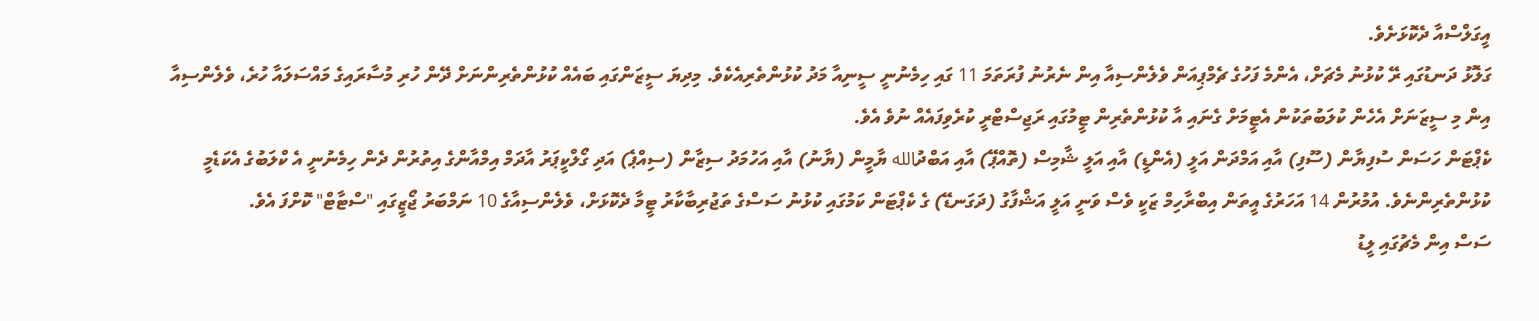އީގަލްސްއާ ދެކޮޅަށެވެ.
ގަލޮޅު ދަނޑުގައި ރޭ ކުޅުނު މެޗަށް، އެންމެ ފަހުގެ ޗެމްޕިއަން ވެލެންސިއާ އިން ނެރުނު ފުރަތަމަ 11 ގައި ހިމެނުނީ ސީނިއާ މަދު ކުޅުންތެރިއެކެވެ. މިދިޔަ ސީޒަންގައި ބައެއް ކުޅުންތެރިންނަށް ދޭން ހުރި މުސާރައިގެ މައްސަލައާ ހުރެ، ވެލެންސިއާ އިން މި ސީޒަނަށް އެހެން ކުލަބުތަކުން އެޓީމަށް ގެނައި އާ ކުޅުންތެރިން ޓީމުގައި ރަޖިސްޓްރީ ކުރެވިފައެއް ނުވެ އެވެ.
ކެޕްޓަން ހަސަން ސުފިޔާން (ސޫފި) އާއި އަމްދަން އަލީ (އެންޑީ) އާއި އަލީ ޝާމިސް (ތޮއްޕޭ) އާއި އަބްދުالله ޔާމީން (ޔާނު) އާއި އަހުމަދު ސިޒާން (ސިއްޕެ) އަދި ގޯލްކީޕަރު އާދަމް އިމްއާންގެ އިތުރުން ދެން ހިމެނުނީ އެ ކްލަބުގެ އެކަޑެމީ ކުޅުންތެރިންނެވެ. އުމުރުން 14 އަހަރުގެ އީތަން އިބްރާހިމް ޒަކީ ވެސް ވަނީ އަލީ އަޝްފާގު (ދަގަނޑޭ) ގެ ކެޕްޓަން ކަމުގައި ކުޅުނު ސަސްގެ ތަޖުރިބާކާރު ޓީމާ ދެކޮޅަށް، ވެލެންސިއާގެ 10 ނަމްބަރު ޖޯޒީގައި "ސްޓާޓް" ކޮށްފަ އެވެ.
ސަސް އިން މެޗުގައި ލީޑު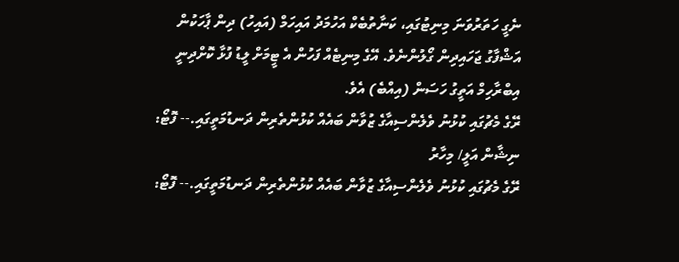ނެގީ ހަތަރުވަނަ މިނިޓުގައި، ކަނާތުބެކް އަހުމަދު އައިހަމް (އައިހު) ދިން ޕާހަކުން އަޝްފާގު ޖަހައިދިން ގޯލުންނެވެ. އޭގެ މިނިޓެއް ފަހުން އެ ޓީމަށް ލީޑު ފުޅާ ކޮށްދިނީ އިބްރާހިމް އަތީގު ހަސަން (އިއްބެ) އެވެ.
ރޭގެ މެޗުގައި ކުޅުނު ވެލެންސިއާގެ ޒުވާން ބައެއް ކުޅުންތެރިން ދަނޑުމަތީގައި.-- ފޮޓޯ: ނިޝާން އަލީ/ މިހާރު
ރޭގެ މެޗުގައި ކުޅުނު ވެލެންސިއާގެ ޒުވާން ބައެއް ކުޅުންތެރިން ދަނޑުމަތީގައި.-- ފޮޓޯ: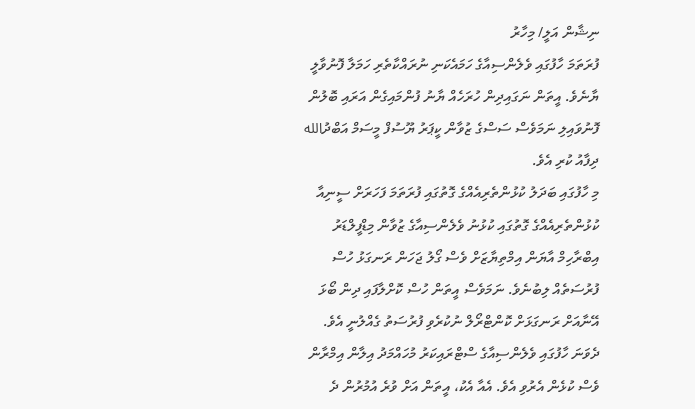ނިޝާން އަލީ/ މިހާރު
ފުރަތަމަ ހާފުގައި ވެލެންސިއާގެ ހަމައެކަނި ނުރައްކާތެރި ހަމަލާ ފޮނުވާލީ ޔާނެވެ. އީތަން ނަގައިދިން ހުރަހެއް ޔާނު ފުންމައިގެން އަރައި ބޮލުން ފޮނުވައިލި ނަމަވެސް ސަސްގެ ޒުވާން ކީޕަރު ޔޫސުފް މީސަމް އަބްދުالله ދިފާއު ކުރި އެވެ.
މި ހާފުގައި ބަދަލު ކުޅުންތެރިއެއްގެ ގޮތުގައި ފުރަތަމަ ފަހަރަށް ސީނިއާ ކުޅުންތެރިއެއްގެ ގޮތުގައި ކުޅުނު ވެލެންސިއާގެ ޒުވާން މިޑްފީލްޑަރު އިބްރާހިމް އާޔަން އިމްތިޔާޒަށް ވެސް ގޯލު ޖަހަން ރަނގަޅު ހުސް ފުރުސަތެއް ލިބުނެވެ. ނަމަވެސް އީތަން ހުސް ކޮށްލާފައި ދިން ބޯޅަ އޭނާއަށް ރަނގަޅަށް ކޮންޓްރޯލް ނުކުރެވި ފުރުސަތު ގެއްލުނީ އެވެ.
ދެވަނަ ހާފުގައި ވެލެންސިއާގެ ސްޓްރައިކަރު މުހައްމަދު އިލާން އިމްރާން ވެސް ކުޅެން އެރުވި އެވެ. އެއާ އެކު، އީތަން އަށް ވުރެ އުމުރުން ދެ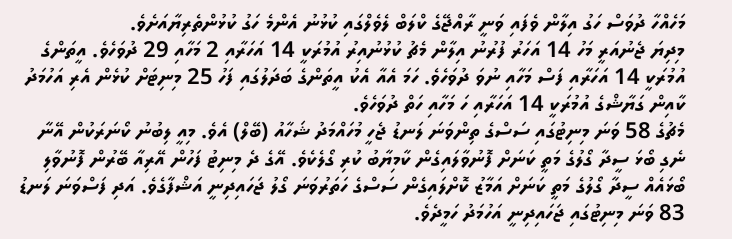މަހެއްހާ ދުވަސް ހަގު އިލާން ވެފައި ވަނީ ރާއްޖޭގެ ކްލަބް ލެވެލްގައި ކުޅުނު އެންމެ ހަގު ކުޅުންތެރިޔާއަށެވެ.
މިދިޔަ ޖެނުއަރީ މަހު 14 އަހަރު ފުރުނު އިލާން މެޗު ކުޅުނުއިރު އުމުރަކީ 14 އަހަރާއި 2 މަހާއި 29 ދުވަހެވެ. އީތަންގެ އުމުރަކީ 14 އަހަރާއި ފަސް މަހާއި ނުވަ ދުވަހެވެ. ހަމަ އެއާ އެކު އީތަންގެ ބަދަލުގައި ފަހު 25 މިނިޓަށް ކުޅެން އެރި އަހުމަދު ކާއިން ގަޔާޝްގެ އުމުރަކީ 14 އަހަރާއި ހަ މަހާއި ހަތް ދުވަހެވެ.
މެޗުގެ 58 ވަނަ މިނިޓުގައި ސަސްގެ ތިންވަނަ ލަނޑު ޖެހީ މުހައްމަދު ޝަހާއު (ބޭލް) އެވެ. މިއީ ލިބުނު ކޯނަރަކުން އޭނާ ނެގި ބޯޅަ ސީދާ ގޯލުގެ މަތީ ކަނަށް ފޮނުވާލައިގެން ކާމިޔާބު ކުރި ގޯލެކެވެ. އޭގެ ދެ މިނިޓު ފަހުން އޭރިއާ ބޭރުން ފޮނުވާލި ބޯޅައެއް ސީދާ ގޯލުގެ މަތީ ކަނަށް އަމާޒު ކޮށްލައިގެން ސަސްގެ ހަތަރުވަނަ ގޯލު ޖަހައިދިނީ އަޝްފާގެވެ. އަދި ފަސްވަނަ ލަނޑު 83 ވަނަ މިނިޓުގައި ޖަހައިދިނީ އަހުމަދު ހަމީދެވެ.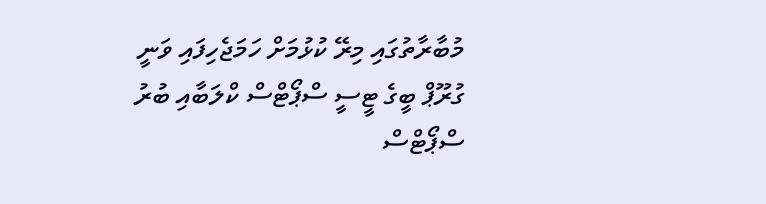މުބާރާތުގައި މިރޭ ކުޅުމަށް ހަމަޖެހިފައި ވަނީ ގުރޫޕް ބީގެ ޓީސީ ސްޕޯޓްސް ކްލަބާއި ބުރު ސްޕޯޓްސް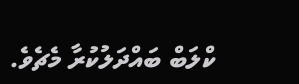ކްލަބް ބައްދަލުކުރާ މެޗެވެ.